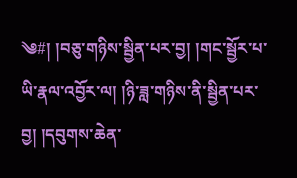༄#། །བཅུ་གཉིས་སྦྱིན་པར་བྱ། །གང་སྦྱོར་པ་ཡི་རྣལ་འབྱོར་ལ། །ཉི་ཟླ་གཉིས་ནི་སྦྱིན་པར་བྱ། །དབུགས་ཆེན་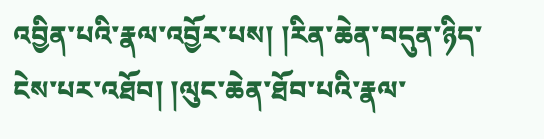འབྱིན་པའི་རྣལ་འབྱོར་པས། །རིན་ཆེན་བདུན་ཉིད་ངེས་པར་འཐོབ། །ལུང་ཆེན་ཐོབ་པའི་རྣལ་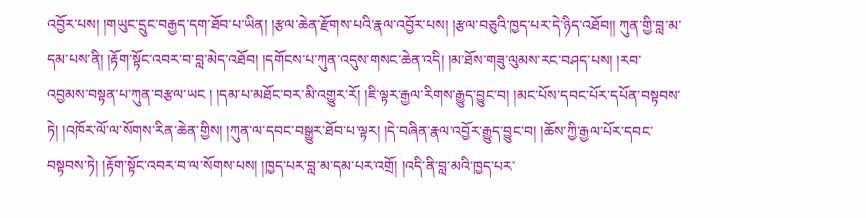འབྱོར་པས། །གཡུང་དྲུང་བརྒྱད་དག་ཐོབ་པ་ཡིན། །རྩལ་ཆེན་རྫོགས་པའི་རྣལ་འབྱོར་པས། །རྩལ་བཅུའི་ཁྱད་པར་དེ་ཉིད་འཐོབ།། ཀུན་གྱི་བླ་མ་དམ་པས་ནི། །རྟོག་སྟོང་འབར་བ་བླ་མེད་འཐོབ། །དགོངས་པ་ཀུན་འདུས་གསང་ཆེན་འདི། །མ་ཐོས་གཟུ་ལུམས་རང་བཤད་པས། །རབ་འབྱམས་བསྟན་པ་ཀུན་བརྩལ་ཡང ། །དམ་པ་མཐོང་བར་མི་འགྱུར་རོ། །ཇི་ལྟར་རྒྱལ་རིགས་རྒྱུད་བྱུང་བ། །མང་པོས་དབང་པོར་དཔོན་བསྟབས་ཏེ། །འཁོར་ལོ་ལ་སོགས་རིན་ཆེན་གྱིས། །ཀུན་ལ་དབང་བསྒྱུར་ཐོབ་པ་ལྟར། །དེ་བཞིན་རྣལ་འབྱོར་རྒྱུད་བྱུང་བ། །ཆོས་ཀྱི་རྒྱལ་པོར་དབང་བསྟབས་ཏེ། །རྟོག་སྟོང་འབར་བ་ལ་སོགས་པས། །ཁྱད་པར་བླ་མ་དམ་པར་འགྲོ། །འདི་ནི་བླ་མའི་ཁྱད་པར་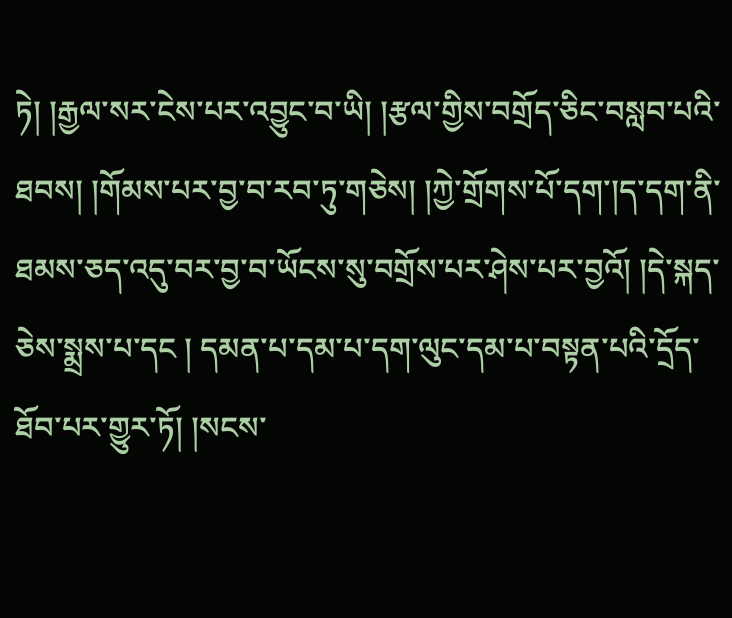ཏེ། །རྒྱལ་སར་ངེས་པར་འབྱུང་བ་ཡི། །རྩལ་གྱིས་བགྲོད་ཅིང་བསླབ་པའི་ཐབས། །གོམས་པར་བྱ་བ་རབ་ཏུ་གཅེས། །ཀྱེ་གྲོགས་པོ་དག་།ད་དག་ནི་ཐམས་ཅད་འདུ་བར་བྱ་བ་ཡོངས་སུ་བགྲོས་པར་ཤེས་པར་བྱའོ། །དེ་སྐད་ཅེས་སྨྲས་པ་དང ། དམན་པ་དམ་པ་དག་ལུང་དམ་པ་བསྟན་པའི་དྲོད་ཐོབ་པར་གྱུར་ཏོ། །སངས་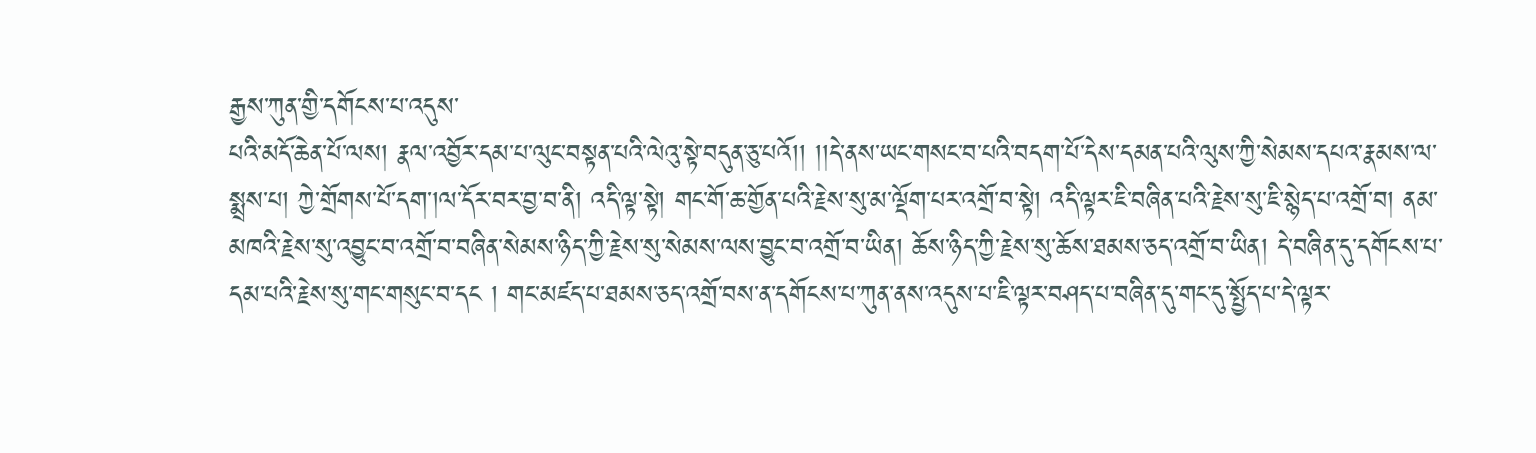རྒྱས་ཀུན་གྱི་དགོངས་པ་འདུས་
པའི་མདོ་ཆེན་པོ་ལས། རྣལ་འབྱོར་དམ་པ་ལུང་བསྟན་པའི་ལེའུ་སྟེ་བདུན་ཅུ་པའོ།། །།དེ་ནས་ཡང་གསང་བ་པའི་བདག་པོ་དེས་དམན་པའི་ལུས་ཀྱི་སེམས་དཔའ་རྣམས་ལ་སྨྲས་པ། ཀྱེ་གྲོགས་པོ་དག་།ལ་དོར་བར་བྱ་བ་ནི། འདི་ལྟ་སྟེ། གང་གོ་ཆ་གྱོན་པའི་རྗེས་སུ་མ་ལྡོག་པར་འགྲོ་བ་སྟེ། འདི་ལྟར་ཇི་བཞིན་པའི་རྗེས་སུ་ཇི་སྙེད་པ་འགྲོ་བ། ནམ་མཁའི་རྗེས་སུ་འབྱུང་བ་འགྲོ་བ་བཞིན་སེམས་ཉིད་ཀྱི་རྗེས་སུ་སེམས་ལས་བྱུང་བ་འགྲོ་བ་ཡིན། ཆོས་ཉིད་ཀྱི་རྗེས་སུ་ཆོས་ཐམས་ཅད་འགྲོ་བ་ཡིན། དེ་བཞིན་དུ་དགོངས་པ་དམ་པའི་རྗེས་སུ་གང་གསུང་བ་དང ། གང་མཛད་པ་ཐམས་ཅད་འགྲོ་བས་ན་དགོངས་པ་ཀུན་ནས་འདུས་པ་ཇི་ལྟར་བཤད་པ་བཞིན་དུ་གང་དུ་སྤྱོད་པ་དེ་ལྟར་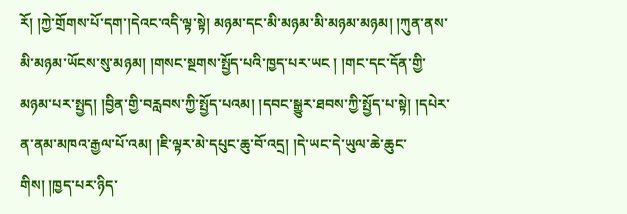རོ། །ཀྱེ་གྲོགས་པོ་དག་།དེའང་འདི་ལྟ་སྟེ། མཉམ་དང་མི་མཉམ་མི་མཉམ་མཉམ། །ཀུན་ནས་མི་མཉམ་ཡོངས་སུ་མཉམ། །གསང་སྔགས་སྤྱོད་པའི་ཁྱད་པར་ཡང ། །གང་དང་དོན་གྱི་མཉམ་པར་སྤྱད། །བྱིན་གྱི་བརླབས་ཀྱི་སྤྱོད་པའམ། །དབང་སྒྱུར་ཐབས་ཀྱི་སྤྱོད་པ་སྟེ། །དཔེར་ན་ནམ་མཁའ་རྒྱལ་པོ་འམ། །ཇི་ལྟར་མེ་དཔུང་ཆུ་བོ་འདྲ། །དེ་ཡང་དེ་ཡུལ་ཆེ་ཆུང་གིས། །ཁྱད་པར་ཉིད་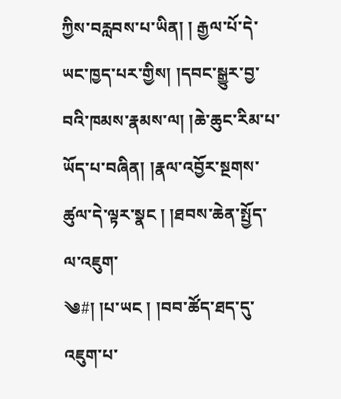ཀྱིས་བརླབས་པ་ཡིན། ། རྒྱལ་པོ་དེ་ཡང་ཁྱད་པར་གྱིས། །དབང་སྒྱུར་བྱ་བའི་ཁམས་རྣམས་ལ། །ཆེ་ཆུང་རིམ་པ་ཡོད་པ་བཞིན། །རྣལ་འབྱོར་སྔགས་ཚུལ་དེ་ལྟར་སྣང ། །ཐབས་ཆེན་སྤྱོད་ལ་འཇུག་
༄#། །པ་ཡང ། །བབ་ཚོད་ཐད་དུ་འཇུག་པ་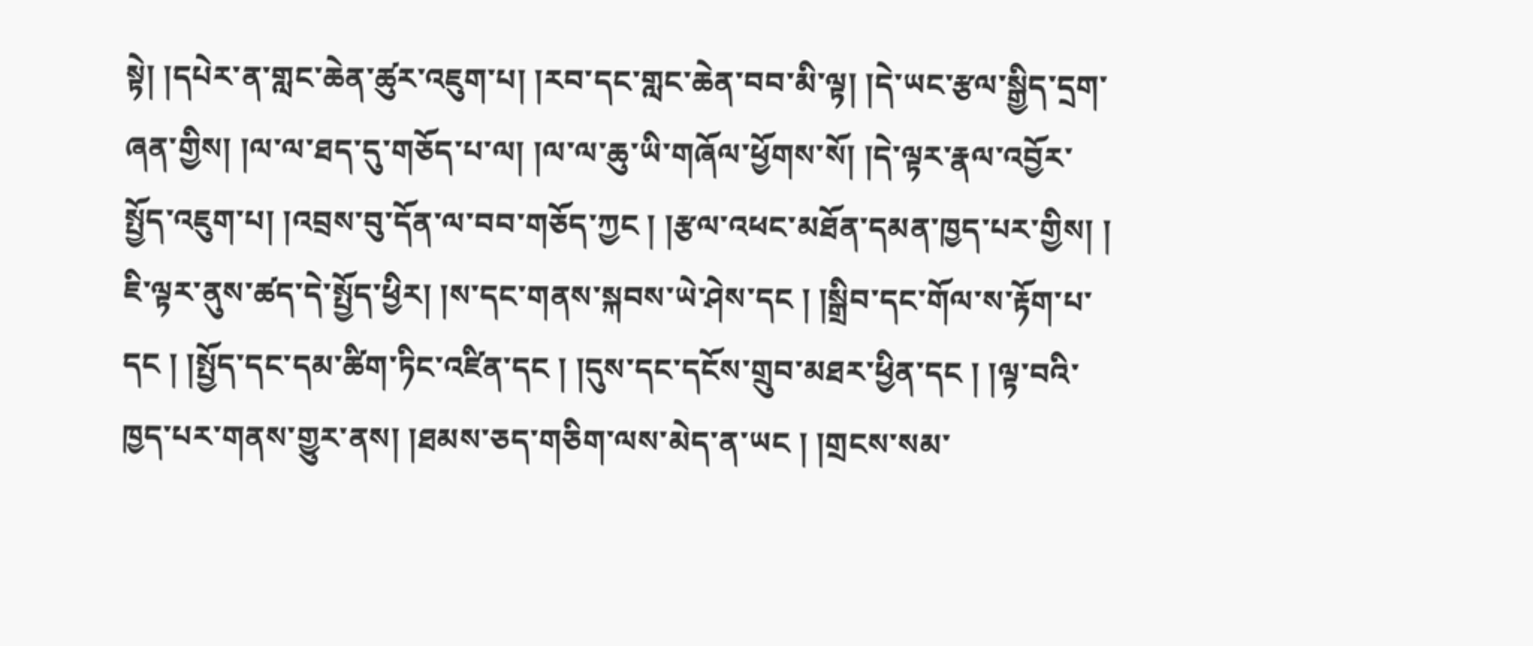སྟེ། །དཔེར་ན་གླང་ཆེན་ཚུར་འཇུག་པ། །རབ་དང་གླང་ཆེན་བབ་མི་ལྟ། །དེ་ཡང་རྩལ་སྒྱིད་དྲག་ཞན་གྱིས། །ལ་ལ་ཐད་དུ་གཅོད་པ་ལ། །ལ་ལ་ཆུ་ཡི་གཞོལ་ཕྱོགས་སོ། །དེ་ལྟར་རྣལ་འབྱོར་སྤྱོད་འཇུག་པ། །འབྲས་བུ་དོན་ལ་བབ་གཅོད་ཀྱང ། །རྩལ་འཕང་མཐོན་དམན་ཁྱད་པར་གྱིས། ། ཇི་ལྟར་ནུས་ཚད་དེ་སྤྱོད་ཕྱིར། །ས་དང་གནས་སྐབས་ཡེ་ཤེས་དང ། །སྒྲིབ་དང་གོལ་ས་རྟོག་པ་དང ། །སྤྱོད་དང་དམ་ཚིག་ཏིང་འཛིན་དང ། །དུས་དང་དངོས་གྲུབ་མཐར་ཕྱིན་དང ། །ལྟ་བའི་ཁྱད་པར་གནས་གྱུར་ནས། །ཐམས་ཅད་གཅིག་ལས་མེད་ན་ཡང ། །གྲངས་སམ་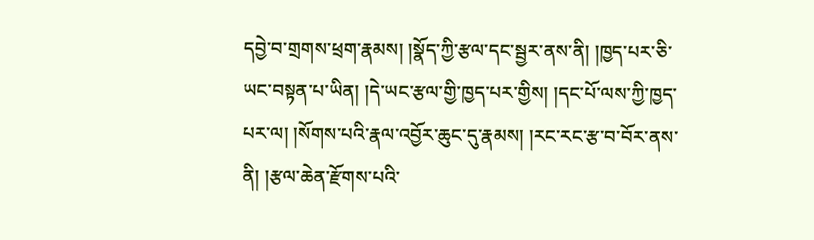དབྱེ་བ་གྲགས་ཕྲག་རྣམས། །སྣོད་ཀྱི་རྩལ་དང་སྦྱར་ནས་ནི། །ཁྱད་པར་ཅི་ཡང་བསྟན་པ་ཡིན། །དེ་ཡང་རྩལ་གྱི་ཁྱད་པར་གྱིས། །དང་པོ་ལས་ཀྱི་ཁྱད་པར་ལ། །སོགས་པའི་རྣལ་འབྱོར་ཆུང་དུ་རྣམས། །རང་རང་རྩ་བ་བོར་ནས་ནི། །རྩལ་ཆེན་རྫོགས་པའི་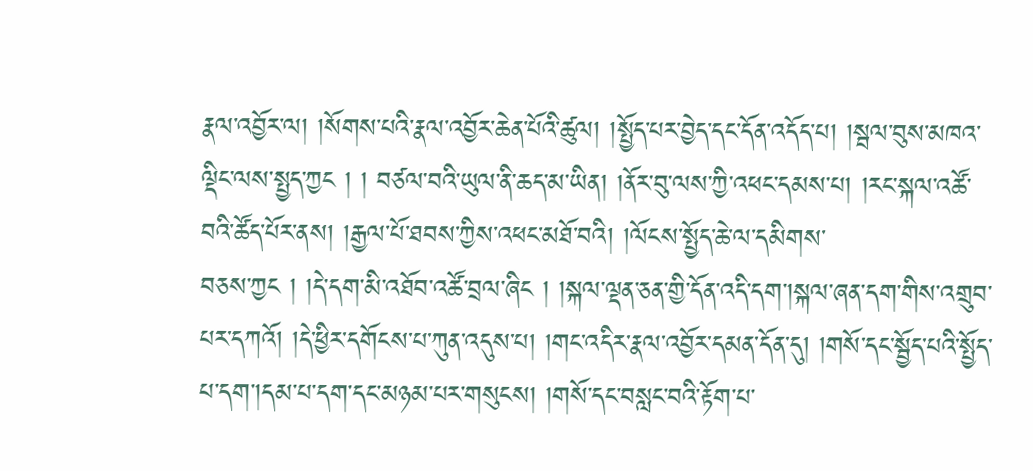རྣལ་འབྱོར་ལ། །སོགས་པའི་རྣལ་འབྱོར་ཆེན་པོའི་ཚུལ། །སྤྱོད་པར་བྱེད་དང་དོན་འདོད་པ། །སྦལ་བུས་མཁའ་ལྡིང་ལས་སྤྱད་ཀྱང ། ། བཙལ་བའི་ཡུལ་ནི་ཆད་མ་ཡིན། །ནོར་བུ་ལས་ཀྱི་འཕང་དམས་པ། །རང་སྐལ་འཚོ་བའི་ཚོད་པོར་ནས། །རྒྱལ་པོ་ཐབས་ཀྱིས་འཕང་མཐོ་བའི། །ལོངས་སྤྱོད་ཆེ་ལ་དམིགས་
བཅས་ཀྱང ། །དེ་དག་མི་འཐོབ་འཚོ་བྲལ་ཞིང ། །སྐལ་ལྡན་ཅན་གྱི་དོན་འདི་དག་།སྐལ་ཞན་དག་གིས་འགྲུབ་པར་དཀའོ། །དེ་ཕྱིར་དགོངས་པ་ཀུན་འདུས་པ། །གང་འདིར་རྣལ་འབྱོར་དམན་དོན་དུ། །གསོ་དང་སྦྱོད་པའི་སྤྱོད་པ་དག་།དམ་པ་དག་དང་མཉམ་པར་གསུངས། །གསོ་དང་བསླང་བའི་རྟོག་པ་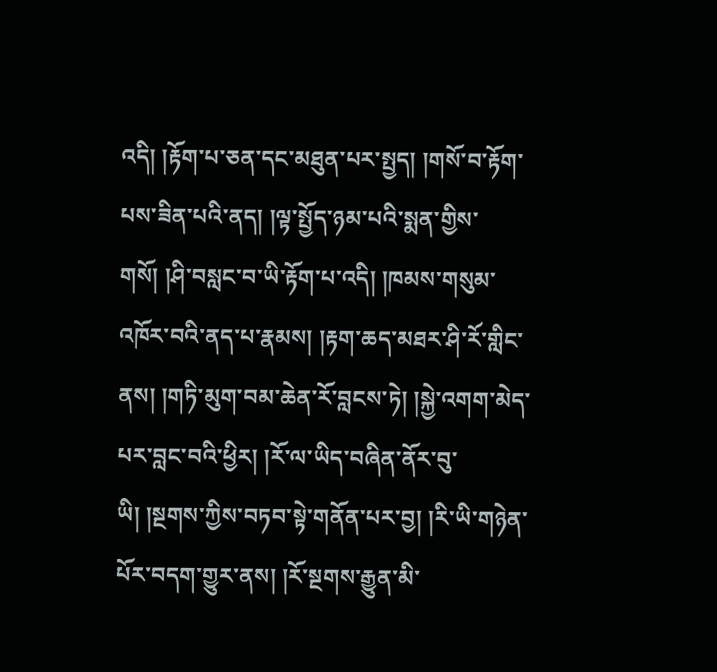འདི། །རྟོག་པ་ཅན་དང་མཐུན་པར་སྤྱད། །གསོ་བ་རྟོག་པས་ཟིན་པའི་ནད། །ལྟ་སྤྱོད་ཉམ་པའི་སྨན་གྱིས་གསོ། །ཤི་བསླང་བ་ཡི་རྟོག་པ་འདི། །ཁམས་གསུམ་འཁོར་བའི་ནད་པ་རྣམས། །རྟག་ཆད་མཐར་ཤི་རོ་གླིང་ནས། །གཏི་མུག་བམ་ཆེན་རོ་བླངས་ཏེ། །སྐྱེ་འགག་མེད་པར་བླང་བའི་ཕྱིར། །རོ་ལ་ཡིད་བཞིན་ནོར་བུ་ཡི། །སྔགས་ཀྱིས་བཏབ་སྟེ་གནོན་པར་བྱ། །རི་ཡི་གཉེན་པོར་བདག་གྱུར་ནས། །རོ་སྔགས་རྒྱུན་མི་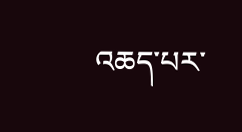འཆད་པར་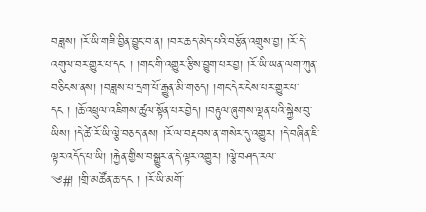བཟླས། །རོ་ཡི་གཟི་བྱིན་བྱུང་བ་ན། །བར་ཆད་མེད་པའི་བརྩོན་འགྲུས་བྱ། །རོ་དེ་འགུལ་བར་གྱུར་པ་དང ། །གང་གི་འགྱུར་རྩིས་བྱུག་པར་བྱ། །རོ་ཡི་ཡན་ལག་ཀུན་བཅིངས་ནས། །བཟླས་པ་དྲག་པོ་རྒྱུན་མི་གཅད། །གང་དེར་ངེས་པར་གྱུར་པ་དང ། །ཆོ་འཕྲུལ་འཇིགས་ཚུལ་སྟོན་པར་བྱེད། །བརྟུལ་ཞུགས་ལྡན་པའི་སྐྱེས་བུ་ཡིས། །དེ་ཚེ་རོ་ཡི་ལྕེ་བཅད་ནས། །རོ་ལ་བརྡབས་ན་གསེར་དུ་འགྱུར། །དེ་བཞིན་ཇི་ལྟར་འདོད་པ་ཡི། །རྐྱེན་གྱིས་བསྒྱུར་ན་དེ་ལྟར་འགྱུར། །ལྕེ་བཤད་རལ་
༄#། །གྲི་མཚོན་ཆ་དང ། །རོ་ཡི་མགོ་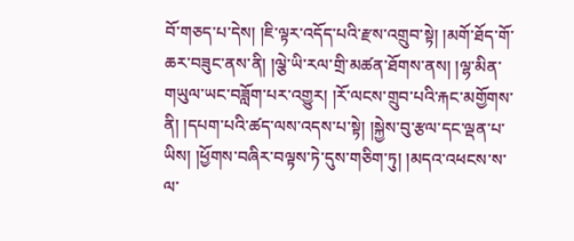བོ་གཅད་པ་དེས། །ཇི་ལྟར་འདོད་པའི་རྫས་འགྲུབ་སྟེ། །མགོ་ཐོད་གོ་ཆར་བཟུང་ནས་ནི། །ལྕེ་ཡི་རལ་གྲི་མཚན་ཐོགས་ནས། །ལྷ་མིན་གཡུལ་ཡང་བཟློག་པར་འགྱུར། །རོ་ལངས་གྲུབ་པའི་རྐང་མགྱོགས་ནི། །དཔག་པའི་ཚད་ལས་འདས་པ་སྟེ། །སྐྱེས་བུ་རྩལ་དང་ལྡན་པ་ཡིས། །ཕྱོགས་བཞིར་བལྟས་ཏེ་དུས་གཅིག་ཏུ། །མདའ་འཕངས་ས་ལ་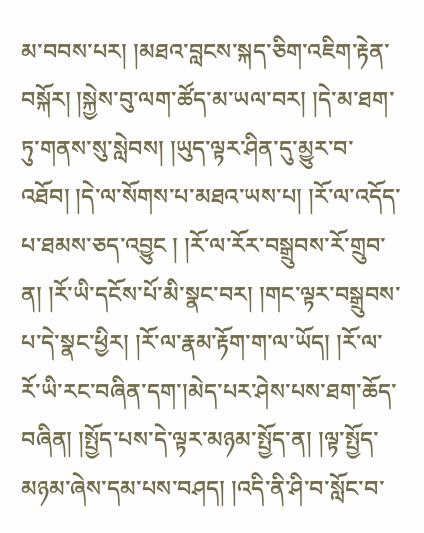མ་བབས་པར། །མཐའ་བླངས་སྐད་ཅིག་འཇིག་རྟེན་བསྐོར། །སྐྱེས་བུ་ལག་ཚོད་མ་ཡལ་བར། །དེ་མ་ཐག་ཏུ་གནས་སུ་སླེབས། །ཡུད་ལྟར་ཤིན་དུ་མྱུར་བ་འཐོབ། །དེ་ལ་སོགས་པ་མཐའ་ཡས་པ། །རོ་ལ་འདོད་པ་ཐམས་ཅད་འབྱུང ། །རོ་ལ་རོར་བསྒྲུབས་རོ་གྲུབ་ན། །རོ་ཡི་དངོས་པོ་མི་སྣང་བར། །གང་ལྟར་བསྒྲུབས་པ་དེ་སྣང་ཕྱིར། །རོ་ལ་རྣམ་རྟོག་ག་ལ་ཡོད། །རོ་ལ་རོ་ཡི་རང་བཞིན་དག་།མེད་པར་ཤེས་པས་ཐག་ཆོད་བཞིན། །སྤྱོད་པས་དེ་ལྟར་མཉམ་སྤྱོད་ན། །ལྟ་སྤྱོད་མཉམ་ཞེས་དམ་པས་བཤད། །འདི་ནི་ཤི་བ་སློང་བ་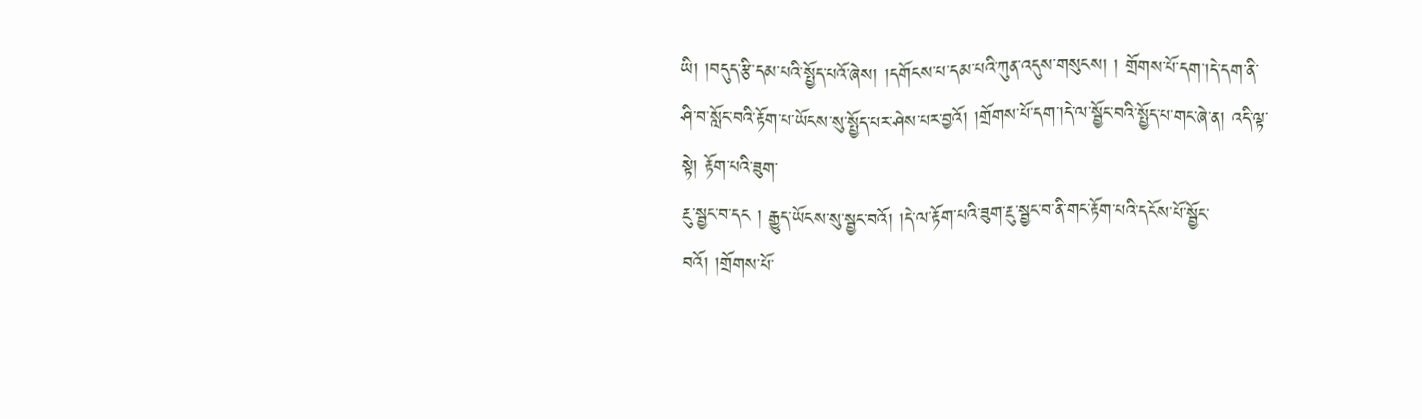ཡི། །བདུད་རྩི་དམ་པའི་སྤྱོད་པའོ་ཞེས། །དགོངས་པ་དམ་པའི་ཀུན་འདུས་གསུངས། ། གྲོགས་པོ་དག་།དེ་དག་ནི་ཤི་བ་སློང་བའི་རྟོག་པ་ཡོངས་སུ་སྤྱོད་པར་ཤེས་པར་བྱའོ། །གྲོགས་པོ་དག་།དེ་ལ་སྦྱོང་བའི་སྤྱོད་པ་གང་ཞེ་ན། འདི་ལྟ་སྟེ། རྟོག་པའི་ཟུག་
རྔུ་སྦྱང་བ་དང ། རྒྱུད་ཡོངས་སུ་སྦྱང་བའོ། །དེ་ལ་རྟོག་པའི་ཟུག་རྔུ་སྦྱང་བ་ནི་གང་རྟོག་པའི་དངོས་པོ་སྦྱོང་བའོ། །གྲོགས་པོ་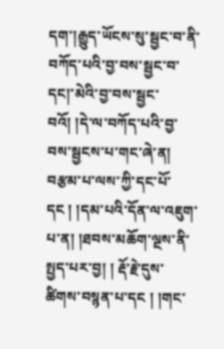དག་།རྒྱུད་ཡོངས་སུ་སྦྱང་བ་ནི་བཀོད་པའི་བྱ་བས་སྦྱང་བ་དང།་མེའི་བྱ་བས་སྦྱང་བའོ། །དེ་ལ་བཀོད་པའི་བྱ་བས་སྦྱངས་པ་གང་ཞེ་ན། བརྩམ་པ་ལས་ཀྱི་དང་པོ་དང ། །དམ་པའི་དོན་ལ་འཇུག་པ་ན། །ཐབས་མཆོག་ལྔས་ནི་སྤྱད་པར་བྱ། ། རྡོ་རྗེ་དུས་ཚིགས་བསྙན་པ་དང ། །གང་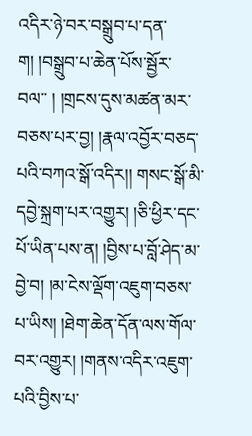འདིར་ཉེ་བར་བསྒྲུབ་པ་དན་ག། །བསྒྲུབ་པ་ཆེན་པོས་སྦྱོར་བལ་་ ། །གྲངས་དུས་མཚན་མར་བཅས་པར་བྱ། །རྣལ་འབྱོར་བཅད་པའི་བཀའ་སྒོ་འདིར།། གསང་སྒོ་མི་དབྱེ་སྐྲག་པར་འགྱུར། །ཅི་ཕྱིར་དང་པོ་ཡིན་པས་ན། །བྱིས་པ་བློ་ཤེད་མ་བྱེ་བ། །མ་ངེས་ལྡོག་འཇུག་བཅས་པ་ཡིས། །ཐེག་ཆེན་དོན་ལས་གོལ་བར་འགྱུར། །གནས་འདིར་འཇུག་པའི་བྱིས་པ་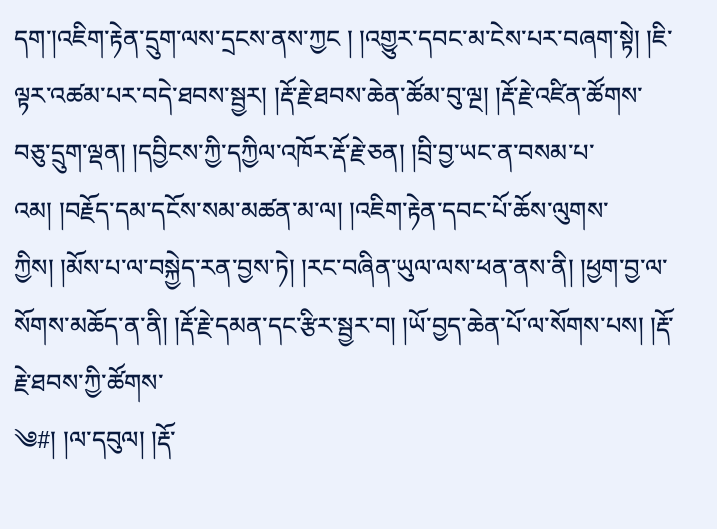དག་།འཇིག་རྟེན་དྲུག་ལས་དྲངས་ནས་ཀྱང ། །འགྱུར་དབང་མ་ངེས་པར་བཞག་སྟེ། །ཇི་ལྟར་འཚམ་པར་བདེ་ཐབས་སྦྱར། །རྡོ་རྗེ་ཐབས་ཆེན་ཚོམ་བུ་ལྔ། །རྡོ་རྗེ་འཛིན་ཚོགས་བཅུ་དྲུག་ལྡན། །དབྱིངས་ཀྱི་དཀྱིལ་འཁོར་རྡོ་རྗེ་ཅན། །བྲི་བྱ་ཡང་ན་བསམ་པ་འམ། །བརྗོད་དམ་དངོས་སམ་མཚན་མ་ལ། །འཇིག་རྟེན་དབང་པོ་ཆོས་ལུགས་ཀྱིས། །མོས་པ་ལ་བསྐྱེད་རན་བྱས་ཏེ། །རང་བཞིན་ཡུལ་ལས་ཕན་ནས་ནི། །ཕྱག་བྱ་ལ་སོགས་མཆོད་ན་ནི། །རྡོ་རྗེ་དམན་དང་རྩིར་སྦྱར་བ། །ཡོ་བྱད་ཆེན་པོ་ལ་སོགས་པས། །རྡོ་རྗེ་ཐབས་ཀྱི་ཚོགས་
༄#། །ལ་དབུལ། །རྡོ་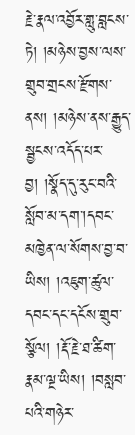རྗེ་རྣལ་འབྱོར་གླུ་བླངས་ཏེ། །མཉེས་བྱས་ལས་གྲུབ་གྲངས་རྫོགས་ནས། །མཉེས་ནས་རྒྱུད་སྦྱངས་འདོད་པར་བྱ། །སྣོད་དུ་རུང་བའི་སློབ་མ་དག་།དབང་མཁྱེན་ལ་སོགས་བྱ་བ་ཡིས། །འཇུག་ཚུལ་དབང་དང་དངོས་གྲུབ་སྩོལ། །རྡོ་རྗེ་ཐ་ཚིག་རྣམ་ལྔ་ཡིས། །བསླབ་པའི་གཉེར་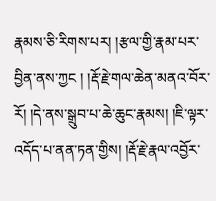རྣམས་ཅི་རིགས་པར། །རྩལ་གྱི་རྣམ་པར་བྱིན་ནས་ཀྱང ། །རྡོ་རྗེ་གལ་ཆེན་མནའ་བོར་རོ། །དེ་ནས་སྒྲུབ་པ་ཆེ་ཆུང་རྣམས། །ཇི་ལྟར་འདོད་པ་ནན་ཏན་གྱིས། །རྡོ་རྗེ་རྣལ་འབྱོར་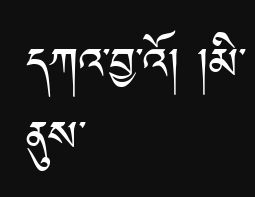དཀའ་བྱ་འོ། །མི་ནུས་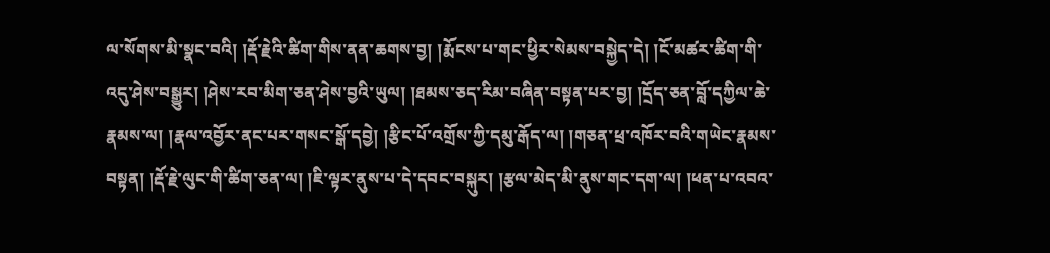ལ་སོགས་མི་སྣང་བའི། །རྡོ་རྗེའི་ཚིག་གིས་ནན་ཆགས་བྱ། །རྨོངས་པ་གང་ཕྱིར་སེམས་བསྐྱེད་དེ། །ངོ་མཚར་ཚིག་གི་འདུ་ཤེས་བསྒྱུར། །ཤེས་རབ་མིག་ཅན་ཤེས་བྱའི་ཡུལ། །ཐམས་ཅད་རིམ་བཞིན་བསྟན་པར་བྱ། །དྲོད་ཅན་བློ་དཀྱིལ་ཆེ་རྣམས་ལ། །རྣལ་འབྱོར་ནང་པར་གསང་སྒོ་དབྱེ། །རྩིང་པོ་འགྲོས་ཀྱི་དམུ་རྒོད་ལ། །གཅན་ཕྲ་འཁོར་བའི་གཡེང་རྣམས་བསྟན། །རྡོ་རྗེ་ལུང་གི་ཚིག་ཅན་ལ། །ཇི་ལྟར་ནུས་པ་དེ་དབང་བསྐུར། །རྩལ་མེད་མི་ནུས་གང་དག་ལ། །ཕན་པ་འབའ་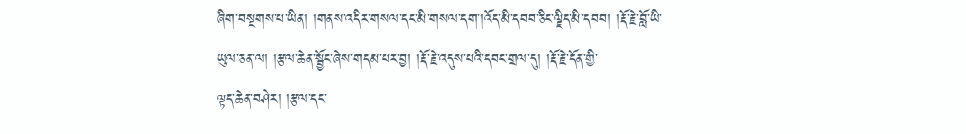ཞིག་བསྔགས་པ་ཡིན། །གནས་འདིར་གསལ་དང་མི་གསལ་དག་།འོད་མི་དབབ་ཅིང་ལྗིད་མི་དབབ། །རྡོ་རྗེ་བློ་ཡི་ཡུལ་ཅན་ལ། །རྩལ་ཆེན་སྦྱོང་ཞེས་གདམ་པར་བྱ། །རྡོ་རྗེ་འདུས་པའི་དབང་གྲལ་དུ། །རྡོ་རྗེ་དོན་གྱི་
ལྟད་ཆེན་བཤེར། །རྩལ་དང་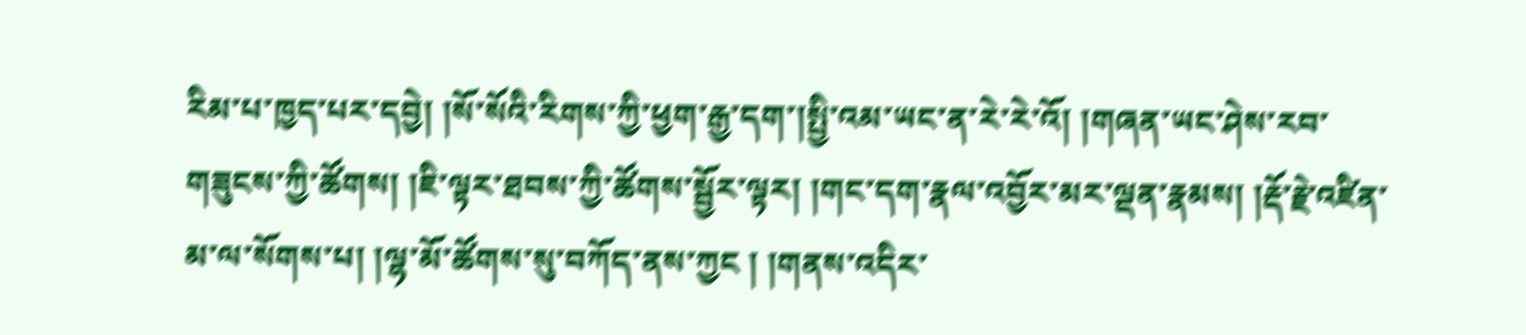རིམ་པ་ཁྱད་པར་དབྱེ། །སོ་སོའི་རིགས་ཀྱི་ཕྱག་རྒྱ་དག་།སྤྱི་འམ་ཡང་ན་རེ་རེ་འོ། །གཞན་ཡང་ཤེས་རབ་གཟུངས་ཀྱི་ཚོགས། །ཇི་ལྟར་ཐབས་ཀྱི་ཚོགས་སྦྱོར་ལྟར། །གང་དག་རྣལ་འབྱོར་མར་ལྡན་རྣམས། །རྡོ་རྗེ་འཛིན་མ་ལ་སོགས་པ། །ལྷ་མོ་ཚོགས་སུ་བཀོད་ནས་ཀྱང ། །གནས་འདིར་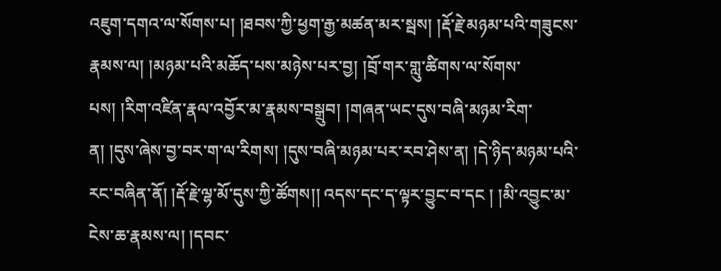འཇུག་དགའ་ལ་སོགས་པ། །ཐབས་ཀྱི་ཕྱག་རྒྱ་མཚན་མར་སྦས། །རྡོ་རྗེ་མཉམ་པའི་གཟུངས་རྣམས་ལ། །མཉམ་པའི་མཆོད་པས་མཉེས་པར་བྱ། །བྲོ་གར་གླུ་ཚིགས་ལ་སོགས་པས། །རིག་འཛིན་རྣལ་འབྱོར་མ་རྣམས་བསྒྲུབ། །གཞན་ཡང་དུས་བཞི་མཉམ་རིག་ན། །དུས་ཞེས་བྱ་བར་ག་ལ་རིགས། །དུས་བཞི་མཉམ་པར་རབ་ཤེས་ན། །དེ་ཉིད་མཉམ་པའི་རང་བཞིན་ནོ། །རྡོ་རྗེ་ལྷ་མོ་དུས་ཀྱི་ཚོགས།། འདས་དང་ད་ལྟར་བྱུང་བ་དང ། །མི་འབྱུང་མ་ངེས་ཆ་རྣམས་ལ། །དབང་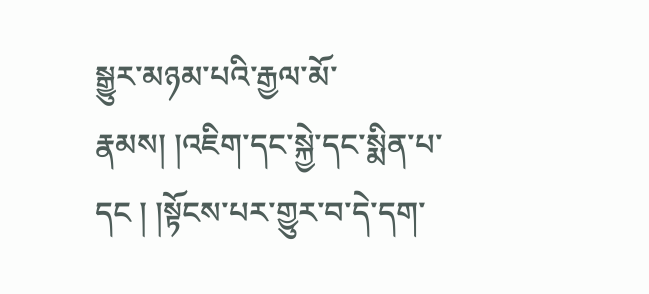སྒྱུར་མཉམ་པའི་རྒྱལ་མོ་རྣམས། །འཇིག་དང་སྐྱེ་དང་སྨིན་པ་དང ། །སྟོངས་པར་གྱུར་བ་དེ་དག་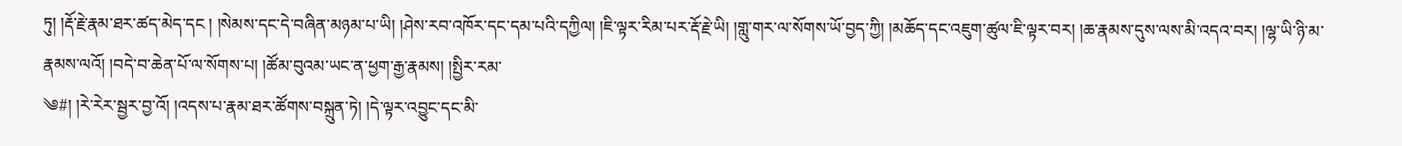ཏུ། །རྡོ་རྗེ་རྣམ་ཐར་ཚད་མེད་དང ། །སེམས་དང་དེ་བཞིན་མཉམ་པ་ཡི། །ཤེས་རབ་འཁོར་དང་དམ་པའི་དཀྱིལ། །ཇི་ལྟར་རིམ་པར་རྡོ་རྗེ་ཡི། །གླུ་གར་ལ་སོགས་ཡོ་བྱད་ཀྱི། །མཆོད་དང་འཇུག་ཚུལ་ཇི་ལྟར་བར། །ཆ་རྣམས་དུས་ལས་མི་འདའ་བར། །ལྷ་ཡི་ཉི་མ་རྣམས་ལའོ། །བདེ་བ་ཆེན་པོ་ལ་སོགས་པ། །ཚོམ་བུའམ་ཡང་ན་ཕྱག་རྒྱ་རྣམས། །སྤྱིར་རམ་
༄#། །རེ་རེར་སྦྱར་བྱ་འོ། །འདས་པ་རྣམ་ཐར་ཚོགས་བསྐྲུན་ཏེ། །དེ་ལྟར་འབྱུང་དང་མི་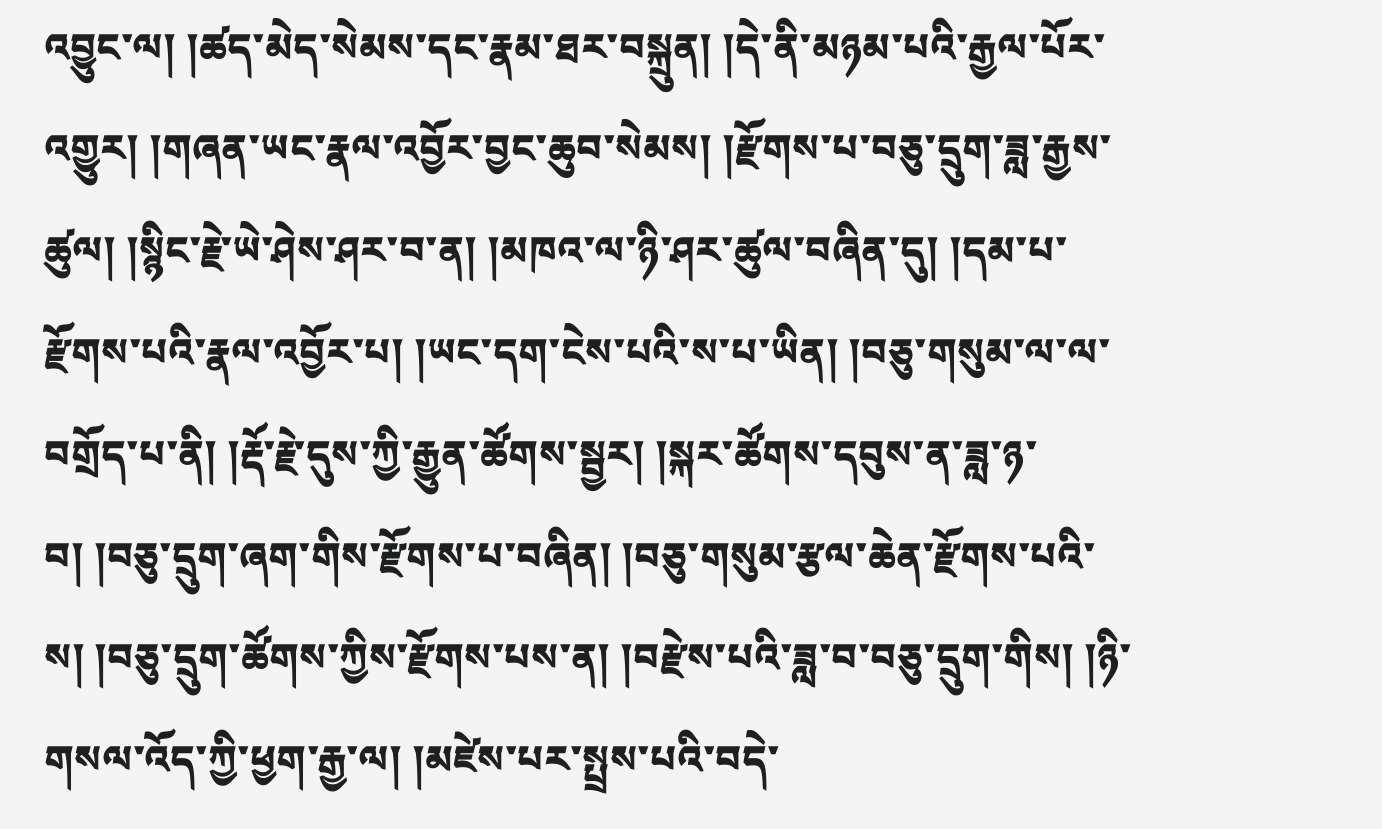འབྱུང་ལ། །ཚད་མེད་སེམས་དང་རྣམ་ཐར་བསྐྲུན། །དེ་ནི་མཉམ་པའི་རྒྱལ་པོར་འགྱུར། །གཞན་ཡང་རྣལ་འབྱོར་བྱང་ཆུབ་སེམས། །རྫོགས་པ་བཅུ་དྲུག་ཟླ་རྒྱས་ཚུལ། །སྙིང་རྗེ་ཡེ་ཤེས་ཤར་བ་ན། །མཁའ་ལ་ཉི་ཤར་ཚུལ་བཞིན་དུ། །དམ་པ་རྫོགས་པའི་རྣལ་འབྱོར་པ། །ཡང་དག་ངེས་པའི་ས་པ་ཡིན། །བཅུ་གསུམ་ལ་ལ་བགྲོད་པ་ནི། །རྡོ་རྗེ་དུས་ཀྱི་རྒྱུན་ཚོགས་སྦྱར། །སྐར་ཚོགས་དབུས་ན་ཟླ་ཉ་བ། །བཅུ་དྲུག་ཞག་གིས་རྫོགས་པ་བཞིན། །བཅུ་གསུམ་རྩལ་ཆེན་རྫོགས་པའི་ས། །བཅུ་དྲུག་ཚོགས་ཀྱིས་རྫོགས་པས་ན། །བརྫེས་པའི་ཟླ་བ་བཅུ་དྲུག་གིས། །ཉི་གསལ་འོད་ཀྱི་ཕྱག་རྒྱ་ལ། །མཛེས་པར་སྤྲས་པའི་བདེ་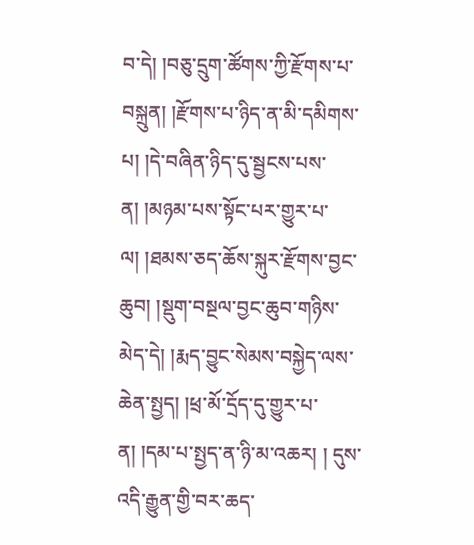བ་དེ། །བཅུ་དྲུག་ཚོགས་ཀྱི་རྫོགས་པ་བསྐྲུན། །རྫོགས་པ་ཉིད་ན་མི་དམིགས་པ། །དེ་བཞིན་ཉིད་དུ་སྦྱངས་པས་ན། །མཉམ་པས་སྟོང་པར་གྱུར་པ་ལ། །ཐམས་ཅད་ཆོས་སྐུར་རྫོགས་བྱང་ཆུབ། །སྡུག་བསྔལ་བྱང་ཆུབ་གཉིས་མེད་དེ། །རྨད་བྱུང་སེམས་བསྐྱེད་ལས་ཆེན་སྤྱད། །ཕྲ་མོ་དྲོད་དུ་གྱུར་པ་ན། །དམ་པ་སྤྱད་ན་ཉི་མ་འཆར། ། དུས་འདི་རྒྱུན་གྱི་བར་ཆད་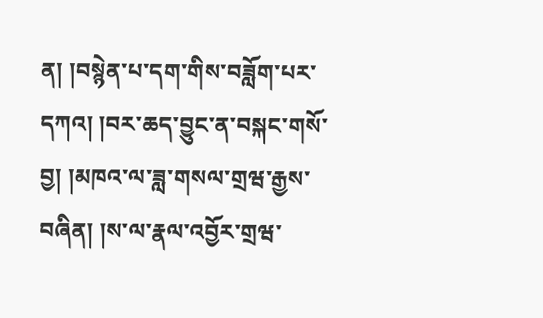ན། །བསྙེན་པ་དག་གིས་བཟློག་པར་དཀའ། །བར་ཆད་བྱུང་ན་བསྐང་གསོ་བྱ། །མཁའ་ལ་ཟླ་གསལ་གྲཝ་རྒྱས་བཞིན། །ས་ལ་རྣལ་འབྱོར་གྲཝ་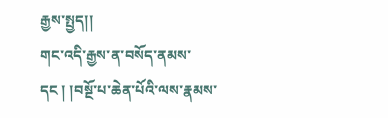རྒྱས་སྤྱད།།
གང་འདི་རྒྱས་ན་བསོད་ནམས་དང ། །བསྔོ་པ་ཆེན་པོའི་ལས་རྣམས་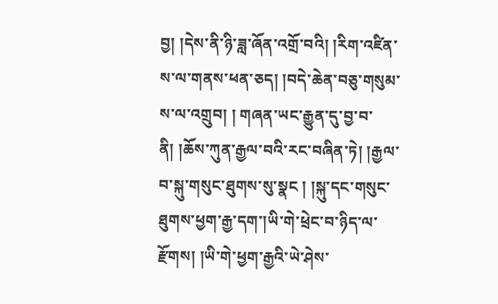བྱ། །དེས་ནི་ཉི་ཟླ་ཞོན་འགྲོ་བའི། །རིག་འཛིན་ས་ལ་གནས་ཕན་ཅད། །བདེ་ཆེན་བཅུ་གསུམ་ས་ལ་འགྲུབ། ། གཞན་ཡང་རྒྱུན་དུ་བྱ་བ་ནི། །ཆོས་ཀུན་རྒྱལ་བའི་རང་བཞིན་ཏེ། །རྒྱལ་བ་སྐུ་གསུང་ཐུགས་སུ་སྣང ། །སྐུ་དང་གསུང་ཐུགས་ཕྱག་རྒྱ་དག་།ཡི་གེ་ཕྲེང་བ་ཉིད་ལ་རྫོགས། །ཡི་གེ་ཕྱག་རྒྱའི་ཡེ་ཤེས་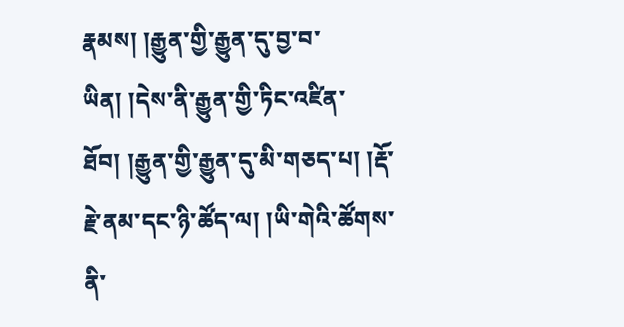རྣམས། །རྒྱུན་གྱི་རྒྱུན་དུ་བྱ་བ་ཡིན། །དེས་ནི་རྒྱུན་གྱི་ཏིང་འཛིན་ཐོབ། །རྒྱུན་གྱི་རྒྱུན་དུ་མི་གཅད་པ། །རྡོ་རྗེ་ནམ་དང་ཉི་ཚོད་ལ། །ཡི་གེའི་ཚོགས་ནི་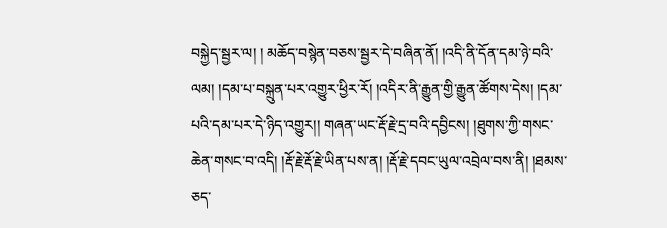བསྐྱེད་སྦྱར་ལ། ། མཆོད་བསྙེན་བཅས་སྦྱར་དེ་བཞིན་ནོ། །འདི་ནི་དོན་དམ་ཉེ་བའི་ལམ། །དམ་པ་བསྐྲུན་པར་འགྱུར་ཕྱིར་རོ། །འདིར་ནི་རྒྱུན་གྱི་རྒྱུན་ཚོགས་དེས། །དམ་པའི་དམ་པར་དེ་ཉིད་འགྱུར།། གཞན་ཡང་རྡོ་རྗེ་དྲ་བའི་དབྱིངས། །ཐུགས་ཀྱི་གསང་ཆེན་གསང་བ་འདི། །རྡོ་རྗེ་རྡོ་རྗེ་ཡིན་པས་ན། །རྡོ་རྗེ་དབང་ཡུལ་འབྲེལ་བས་ནི། །ཐམས་ཅད་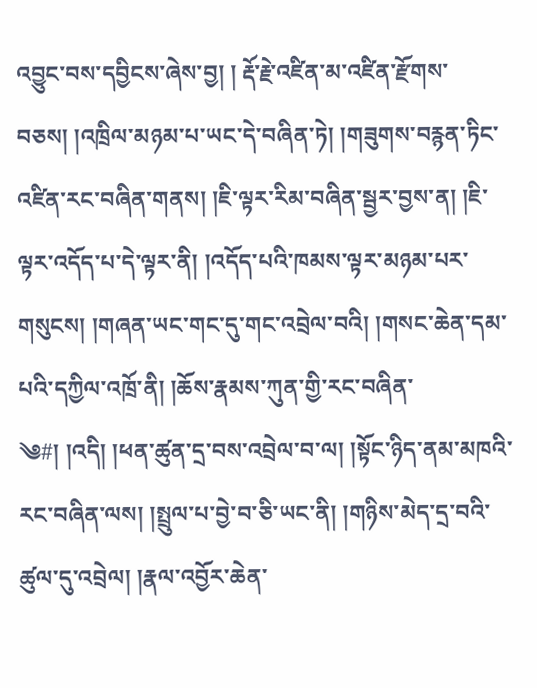འབྱུང་བས་དབྱིངས་ཞེས་བྱ། ། རྡོ་རྗེ་འཛིན་མ་འཛིན་རྫོགས་བཅས། །འཁྲིལ་མཉམ་པ་ཡང་དེ་བཞིན་ཏེ། །གཟུགས་བརྙན་ཏིང་འཛིན་རང་བཞིན་གནས། །ཇི་ལྟར་རིམ་བཞིན་སྦྱར་བྱས་ན། །ཇི་ལྟར་འདོད་པ་དེ་ལྟར་ནི། །འདོད་པའི་ཁམས་ལྟར་མཉམ་པར་གསུངས། །གཞན་ཡང་གང་དུ་གང་འབྲེལ་བའི། །གསང་ཆེན་དམ་པའི་དཀྱིལ་འཁྲོ་ནི། །ཆོས་རྣམས་ཀུན་གྱི་རང་བཞིན་
༄#། །འདི། །ཕན་ཚུན་དྲ་བས་འབྲེལ་བ་ལ། །སྟོང་ཉིད་ནམ་མཁའི་རང་བཞིན་ལས། །སྤྲུལ་པ་བྱེ་བ་ཅི་ཡང་ནི། །གཉིས་མེད་དྲ་བའི་ཚུལ་དུ་འབྲེལ། །རྣལ་འབྱོར་ཆེན་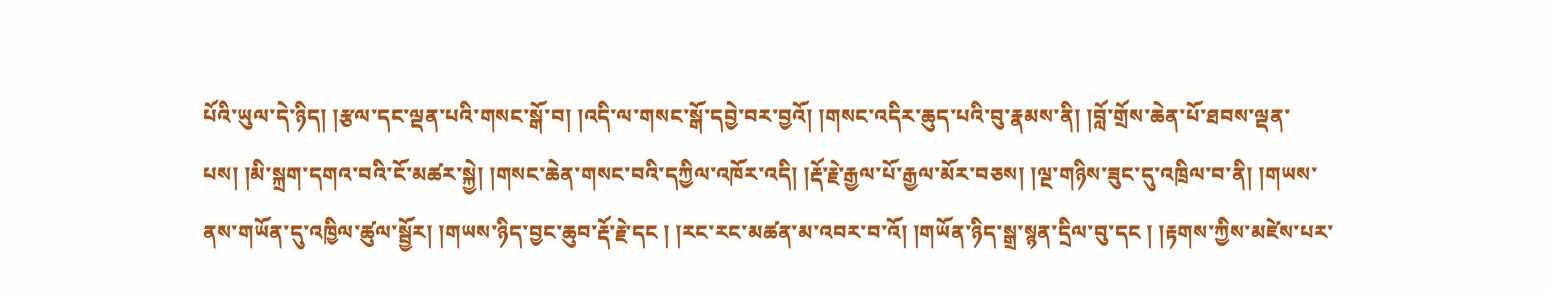པོའི་ཡུལ་དེ་ཉིད། །རྩལ་དང་ལྡན་པའི་གསང་སྒོ་བ། །འདི་ལ་གསང་སྒོ་དབྱེ་བར་བྱའོ། །གསང་འདིར་ཆུད་པའི་བུ་རྣམས་ནི། །བློ་གྲོས་ཆེན་པོ་ཐབས་ལྡན་པས། །མི་སྐྲག་དགའ་བའི་ངོ་མཚར་སྐྱེ། །གསང་ཆེན་གསང་བའི་དཀྱིལ་འཁོར་འདི། །རྡོ་རྗེ་རྒྱལ་པོ་རྒྱལ་མོར་བཅས། །ལྔ་གཉིས་ཟུང་དུ་འཁྲིལ་བ་ནི། །གཡས་ནས་གཡོན་དུ་འཁྱིལ་ཚུལ་སྦྱོར། །གཡས་ཉིད་བྱང་ཆུབ་རྡོ་རྗེ་དང ། །རང་རང་མཚན་མ་འབར་བ་འོ། །གཡོན་ཉིད་སྒྲ་སྙན་དྲིལ་བུ་དང ། །རྟགས་ཀྱིས་མཛེས་པར་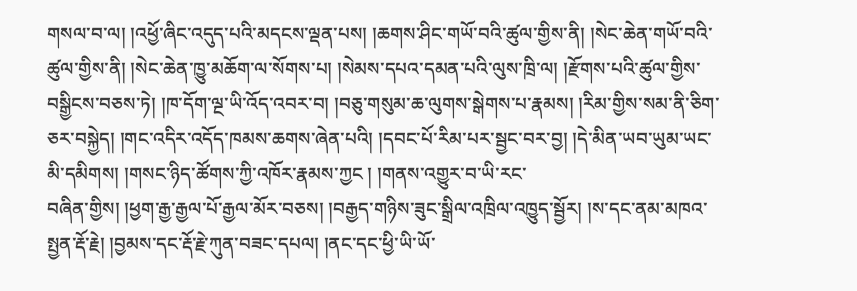གསལ་བ་ལ། །འཕྱོ་ཞིང་འདུད་པའི་མདངས་ལྡན་པས། །ཆགས་ཤིང་གཡོ་བའི་ཚུལ་གྱིས་ནི། །སེང་ཆེན་གཡོ་བའི་ཚུལ་གྱིས་ནི། །སེང་ཆེན་ཁྱུ་མཆོག་ལ་སོགས་པ། །སེམས་དཔའ་དམན་པའི་ལུས་ཁྲི་ལ། །རྫོགས་པའི་ཚུལ་གྱིས་བསྒྱིངས་བཅས་ཏེ། །ཁ་དོག་ལྔ་ཡི་འོད་འབར་བ། །བཅུ་གསུམ་ཆ་ལུགས་སྒེགས་པ་རྣམས། །རིམ་གྱིས་སམ་ནི་ཅིག་ཅར་བསྐྱེད། །གང་འདིར་འདོད་ཁམས་ཆགས་ཞེན་པའི། །དབང་པོ་རིམ་པར་སྦྱང་བར་བྱ། །དེ་མིན་ཡབ་ཡུམ་ཡང་མི་དམིགས། །གསང་ཉིད་ཚོགས་ཀྱི་འཁོར་རྣམས་ཀྱང ། །གནས་འགྱུར་བ་ཡི་རང་
བཞིན་གྱིས། །ཕྱག་རྒྱ་རྒྱལ་པོ་རྒྱལ་མོར་བཅས། །བརྒྱད་གཉིས་ཟུང་སྒྲིལ་འཁྲིལ་འཁྱུད་སྦྱོར། །ས་དང་ནམ་མཁའ་སྤྱན་རྡོ་རྗེ། །བྱམས་དང་རྡོ་རྗེ་ཀུན་བཟང་དཔལ། །ནང་དང་ཕྱི་ཡི་ཡོ་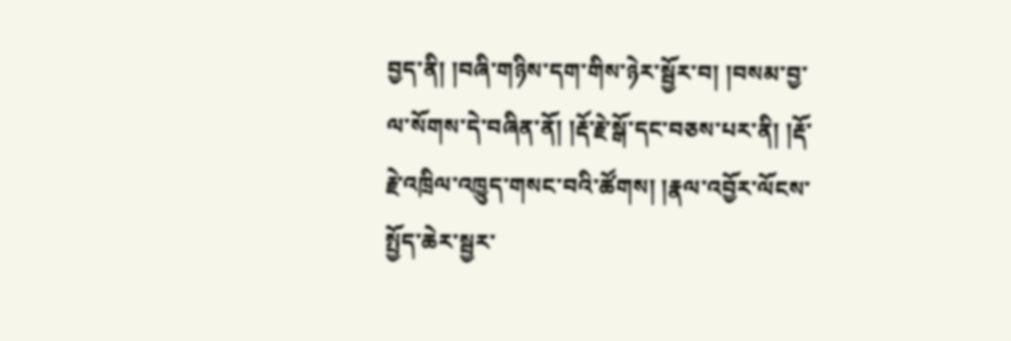བྱད་ནི། །བཞི་གཉིས་དག་གིས་ཉེར་སྦྱོར་བ། །བསམ་བྱ་ལ་སོགས་དེ་བཞིན་ནོ། །རྡོ་རྗེ་སྒོ་དང་བཅས་པར་ནི། །རྡོ་རྗེ་འཁྲིལ་འཁྱུད་གསང་བའི་ཚོགས། །རྣལ་འབྱོར་ལོངས་སྤྱོད་ཆེར་སྦྱར་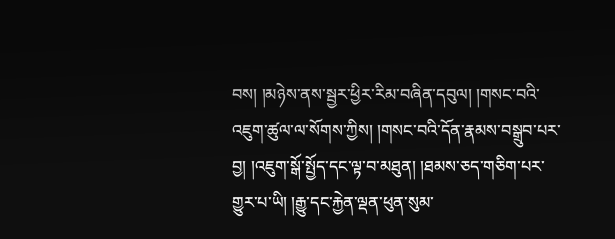བས། །མཉེས་ནས་སྦྱར་ཕྱིར་རིམ་བཞིན་དབུལ། །གསང་བའི་འཇུག་ཚུལ་ལ་སོགས་ཀྱིས། །གསང་བའི་དོན་རྣམས་བསྒྲུབ་པར་བྱ། །འཇུག་སྒོ་སྤྱོད་དང་ལྟ་བ་མཐུན། །ཐམས་ཅད་གཅིག་པར་གྱུར་པ་ཡི། །རྒྱུ་དང་རྐྱེན་ལྡན་ཕུན་སུམ་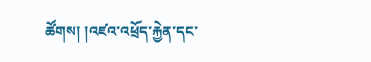ཚོགས། །འཛའ་འཕྲོད་རྐྱེན་དང་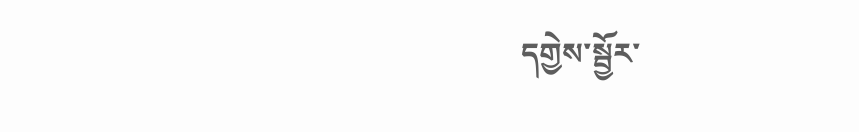དགྱེས་སྦྱོར་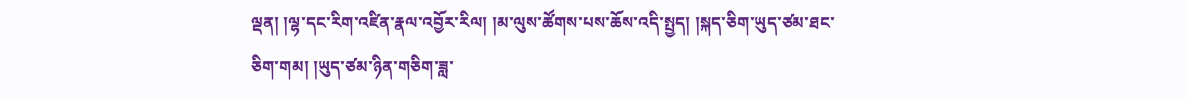ལྡན། །ལྷ་དང་རིག་འཛིན་རྣལ་འབྱོར་རིལ། །མ་ལུས་ཚོགས་པས་ཆོས་འདི་སྤྱད། །སྐད་ཅིག་ཡུད་ཙམ་ཐང་ཅིག་གམ། །ཡུད་ཙམ་ཉིན་གཅིག་ཟླ་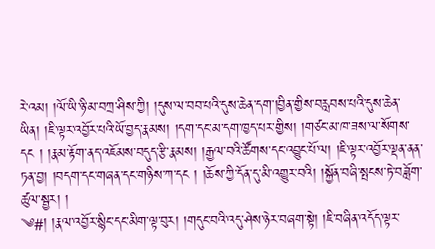རེ་འམ། །ལོ་ཡི་ཉི་མ་བཀྲ་ཤིས་ཀྱི། །དུས་ལ་བབ་པའི་དུས་ཆེན་དག་།བྱིན་གྱིས་བརླབས་པའི་དུས་ཆེན་ཡིན། །ཇི་ལྟར་འབྱོར་པའི་ཡོ་བྱད་རྣམས། །དག་དང་མ་དག་ཁྱད་པར་གྱིས། །གཙང་མ་ཁ་ཟས་ལ་སོགས་དང ། །རྣམ་རྟོག་ནད་འཇོམས་བདུད་རྩི་རྣམས། །རྒྱལ་བའི་ཚོགས་དང་འབྱུང་པོ་ལ། །ཇི་ལྟར་འབྱོར་ལྡན་ནན་ཏན་བྱ། །བདག་དང་གཞན་དང་གཉིས་ཀ་དང ། །ཆོས་ཀྱི་དོན་དུ་མི་འགྱུར་བའི། །སྐྱོན་བཞི་སྤངས་ཏེ་བཟློག་ཚུལ་སྦྱར། །
༄#། །རྣལ་འབྱོར་སྙིང་དང་མིག་ལྟ་བུར། །གདུང་བའི་འདུ་ཤེས་ཉེར་བཞག་སྟེ། །ཇི་བཞིན་འདོད་ལྟར་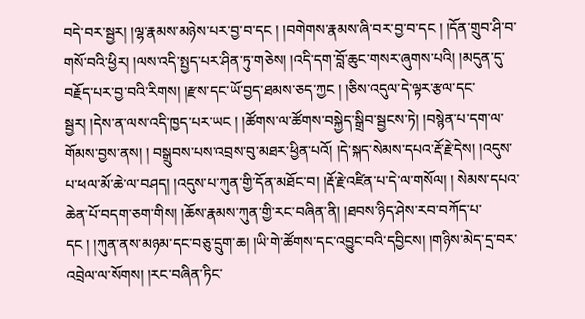བདེ་བར་སྦྱར། །ལྷ་རྣམས་མཉེས་པར་བྱ་བ་དང ། །བགེགས་རྣམས་ཞི་བར་བྱ་བ་དང ། །དོན་གྲུབ་ཤི་བ་གསོ་བའི་ཕྱིར། །ལས་འདི་སྤྱད་པར་ཤིན་ཏུ་གཅེས། །འདི་དག་བློ་ཆུང་གསར་ཞུགས་པའི། །མདུན་དུ་བརྗོད་པར་བྱ་བའི་རིགས། །རྫས་དང་ཡོ་བྱད་ཐམས་ཅད་ཀྱང ། །ཅིས་འདུལ་དེ་ལྟར་རྩལ་དང་སྦྱར། །དེས་ན་ལས་འདི་ཁྱད་པར་ཡང ། །ཚོགས་ལ་ཚོགས་བསྐྱེད་སྒྲིབ་སྦྱངས་ཏེ། །བསྙེན་པ་དག་ལ་གོམས་བྱས་ནས། ། བསྒྲུབས་པས་འབྲས་བུ་མཐར་ཕྱིན་པའོ། །དེ་སྐད་སེམས་དཔའ་རྡོ་རྗེ་དེས། །འདུས་པ་ཕལ་མོ་ཆེ་ལ་བཤད། །འདུས་པ་ཀུན་གྱི་དོན་མཐོང་བ། །རྡོ་རྗེ་འཛིན་པ་དེ་ལ་གསོལ། ། སེམས་དཔའ་ཆེན་པོ་བདག་ཅག་གིས། །ཆོས་རྣམས་ཀུན་གྱི་རང་བཞིན་ནི། །ཐབས་ཉིད་ཤེས་རབ་བཀོད་པ་དང ། །ཀུན་ནས་མཉམ་དང་བཅུ་དྲུག་ཆ། །ཡི་གེ་ཚོགས་དང་འབྱུང་བའི་དབྱིངས། །གཉིས་མེད་དྲ་བར་འབྲེལ་ལ་སོགས། །རང་བཞིན་ཏིང་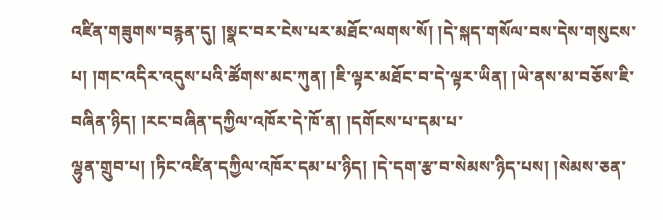འཛིན་གཟུགས་བརྙན་དུ། །སྣང་བར་ངེས་པར་མཐོང་ལགས་སོ། །དེ་སྐད་གསོལ་བས་དེས་གསུངས་པ། །གང་འདིར་འདུས་པའི་ཚོགས་མང་ཀུན། །ཇི་ལྟར་མཐོང་བ་དེ་ལྟར་ཡིན། །ཡེ་ནས་མ་བཅོས་ཇི་བཞིན་ཉིད། །རང་བཞིན་དཀྱིལ་འཁོར་དེ་ཁོ་ན། །དགོངས་པ་དམ་པ་
ལྷུན་གྲུབ་པ། །ཏིང་འཛིན་དཀྱིལ་འཁོར་དམ་པ་ཉིད། །དེ་དག་རྩ་བ་སེམས་ཉིད་པས། །སེམས་ཅན་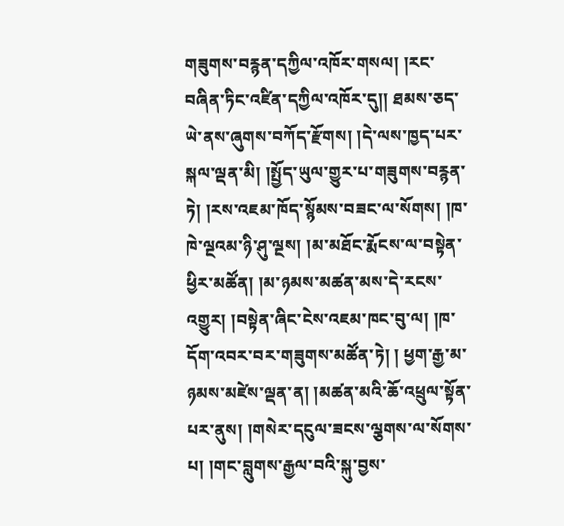གཟུགས་བརྙན་དཀྱིལ་འཁོར་གསལ། །རང་བཞིན་ཏིང་འཛིན་དཀྱིལ་འཁོར་དུ།། ཐམས་ཅད་ཡེ་ནས་ཞུགས་བཀོད་རྫོགས། །དེ་ལས་ཁྱད་པར་སྐལ་ལྡན་མི། །སྤྱོད་ཡུལ་གྱུར་པ་གཟུགས་བརྙན་ཏེ། །རས་འཇམ་ཁོད་སྙོམས་བཟང་ལ་སོགས། །ཁ་ཁེ་ལྔའམ་ཉི་ཤུ་ལྔས། །མ་མཐོང་རྨོངས་ལ་བསྟེན་ཕྱིར་མཚོན། །མ་ཉམས་མཚན་མས་དེ་རངས་འགྱུར། །བསྟེན་ཞིང་ངེས་འཇམ་ཁང་བུ་ལ། །ཁ་དོག་འབར་བར་གཟུགས་མཚོན་ཏེ། ། ཕྱག་རྒྱ་མ་ཉམས་མཛེས་ལྡན་ན། །མཚན་མའི་ཆོ་འཕྲུལ་སྟོན་པར་ནུས། །གསེར་དངུལ་ཟངས་ལྕགས་ལ་སོགས་པ། །གང་བླུགས་རྒྱལ་བའི་སྐུ་བྱས་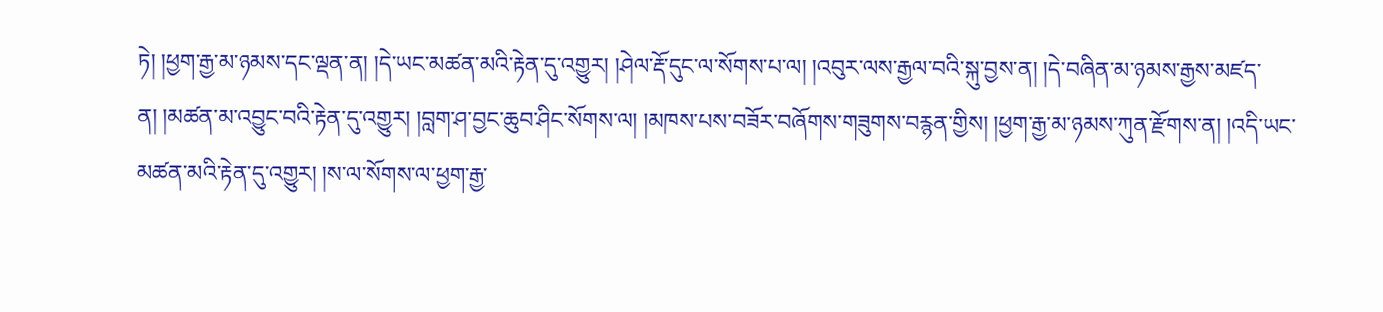ཏེ། །ཕྱག་རྒྱ་མ་ཉམས་དང་ལྡན་ན། །དེ་ཡང་མཚན་མའི་རྟེན་དུ་འགྱུར། །ཤེལ་རྡོ་དུང་ལ་སོགས་པ་ལ། །འབུར་ལས་རྒྱལ་བའི་སྐུ་བྱས་ན། །དེ་བཞིན་མ་ཉམས་རྒྱས་མཛད་ན། །མཚན་མ་འབྱུང་བའི་རྟེན་དུ་འགྱུར། །བླག་ཤ་བྱང་ཆུབ་ཤིང་སོགས་ལ། །མཁས་པས་བཟོར་བཞོགས་གཟུགས་བརྙན་གྱིས། །ཕྱག་རྒྱ་མ་ཉམས་ཀུན་རྫོགས་ན། །འདི་ཡང་མཚན་མའི་རྟེན་དུ་འགྱུར། །ས་ལ་སོགས་ལ་ཕྱག་རྒྱ་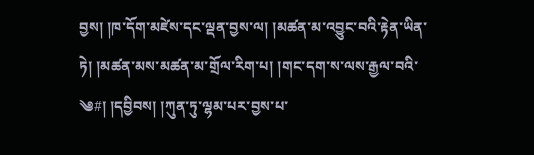བྱས། །ཁ་དོག་མཛེས་དང་ལྡན་བྱས་ལ། །མཚན་མ་འབྱུང་བའི་རྟེན་ཡིན་ཏེ། །མཚན་མས་མཚན་མ་གྲོལ་རིག་པ། །གང་དག་ས་ལས་རྒྱལ་བའི་
༄#། །དབྱིབས། །ཀུན་ཏུ་ལྷམ་པར་བྱས་པ་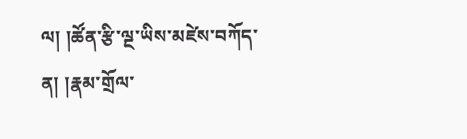ལ། །ཚོན་རྩི་ལྔ་ཡིས་མཛེས་བཀོད་ན། །རྣམ་གྲོལ་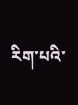རིག་པའི་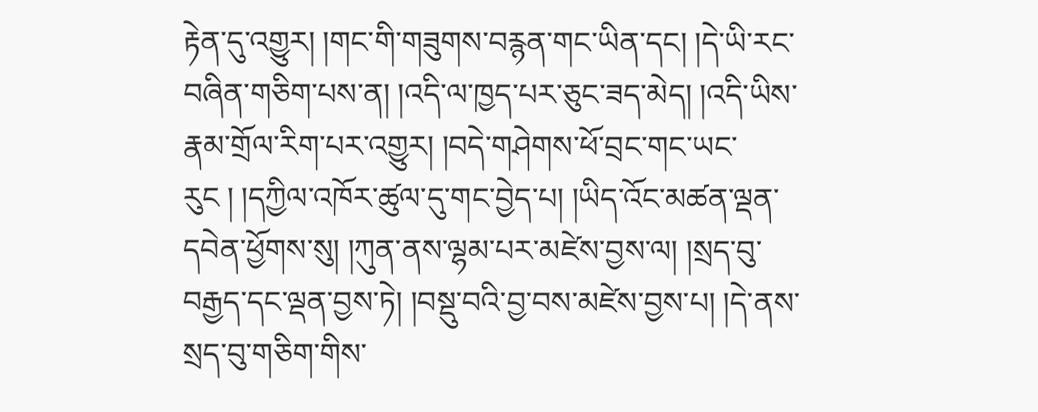རྟེན་དུ་འགྱུར། །གང་གི་གཟུགས་བརྙན་གང་ཡིན་དང། །དེ་ཡི་རང་བཞིན་གཅིག་པས་ན། །འདི་ལ་ཁྱད་པར་ཅུང་ཟད་མེད། །འདི་ཡིས་རྣམ་གྲོལ་རིག་པར་འགྱུར། །བདེ་གཤེགས་ཕོ་བྲང་གང་ཡང་རུང ། །དཀྱིལ་འཁོར་ཚུལ་དུ་གང་བྱེད་པ། །ཡིད་འོང་མཚན་ལྡན་དབེན་ཕྱོགས་སུ། །ཀུན་ནས་ལྷམ་པར་མཛེས་བྱས་ལ། །སྲད་བུ་བརྒྱད་དང་ལྡན་བྱས་ཏེ། །བསྡུ་བའི་བྱ་བས་མཛེས་བྱས་པ། །དེ་ནས་སྲད་བུ་གཅིག་གིས་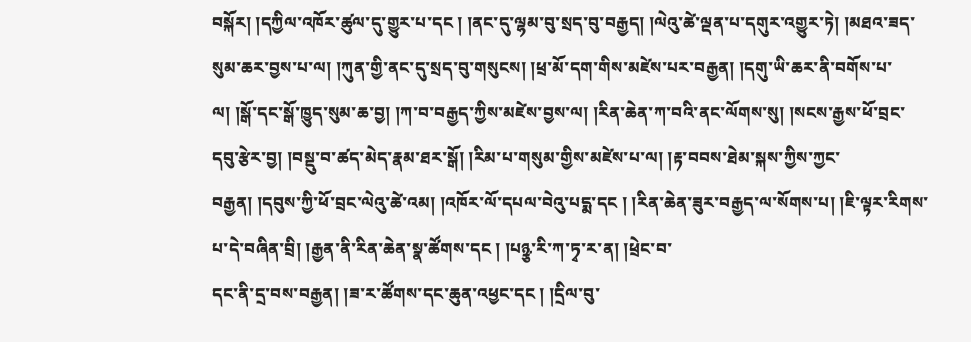བསྐོར། །དཀྱིལ་འཁོར་ཚུལ་དུ་གྱུར་པ་དང ། །ནང་དུ་ལྷམ་བུ་སྲད་བུ་བརྒྱད། །ལེའུ་ཚེ་ལྡན་པ་དགུར་འགྱུར་ཏེ། །མཐའ་ཟད་སུམ་ཆར་བྱས་པ་ལ། །ཀུན་གྱི་ནང་དུ་སྲད་བུ་གསུངས། །ཕྲ་མོ་དག་གིས་མཛེས་པར་བརྒྱན། །དགུ་ཡི་ཆར་ནི་བགོས་པ་ལ། །སྒོ་དང་སྒོ་ཁྱུད་སུམ་ཆ་བྱ། །ཀ་བ་བརྒྱད་ཀྱིས་མཛེས་བྱས་ལ། །རིན་ཆེན་ཀ་བའི་ནང་ལོགས་སུ། །སངས་རྒྱས་ཕོ་བྲང་དབུ་རྩེར་བྱ། །བསྡུ་བ་ཚད་མེད་རྣམ་ཐར་སྒོ། །རིམ་པ་གསུམ་གྱིས་མཛེས་པ་ལ། །རྟ་བབས་ཐེམ་སྐས་ཀྱིས་ཀྱང་བརྒྱན། །དབུས་ཀྱི་ཕོ་བྲང་ལེའུ་ཚེ་འམ། །འཁོར་ལོ་དཔལ་བེའུ་པདྨ་དང ། །རིན་ཆེན་ཟུར་བརྒྱད་ལ་སོགས་པ། །ཇི་ལྟར་རིགས་པ་དེ་བཞིན་བྲི། །རྒྱན་ནི་རིན་ཆེན་སྣ་ཚོགས་དང ། །པཉྩ་རི་ཀ་ཏྭ་ར་ན། །ཕྲེང་བ་
དང་ནི་དྲ་བས་བརྒྱན། །ཟ་ར་ཚོགས་དང་ཆུན་འཕྱང་དང ། །དྲིལ་བུ་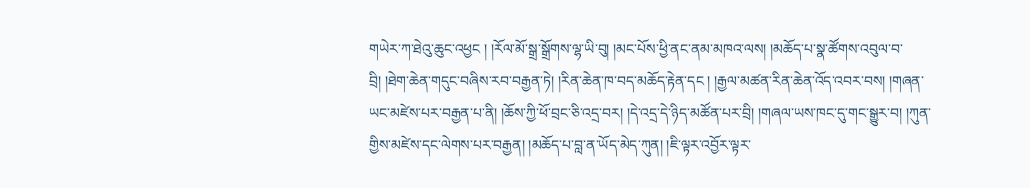གཡེར་ཀ་ཐེའུ་ཆུང་འཕྱང ། །རོལ་མོ་སྒྲ་སྒྲོགས་ལྷ་ཡི་བུ། །མང་པོས་ཕྱི་ནང་ནམ་མཁའ་ལས། །མཆོད་པ་སྣ་ཚོགས་འབུལ་བ་བྲི། །ཐེག་ཆེན་གདུང་བཞིས་རབ་བརྒྱན་ཏེ། །རིན་ཆེན་ཁ་བད་མཆོད་རྟེན་དང ། །རྒྱལ་མཚན་རིན་ཆེན་འོད་འབར་བས། །གཞན་ཡང་མཛེས་པར་བརྒྱན་པ་ནི། །ཆོས་ཀྱི་ཕོ་བྲང་ཅི་འདྲ་བར། །དེ་འདྲ་དེ་ཉིད་མཚོན་པར་བྲི། །གཞལ་ཡས་ཁང་དུ་གང་སྒྱུར་བ། །ཀུན་གྱིས་མཛེས་དང་ལེགས་པར་བརྒྱན། །མཆོད་པ་བླ་ན་ཡོད་མེད་ཀུན། །ཇི་ལྟར་འབྱོར་ལྟར་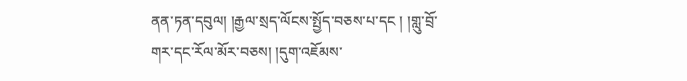ནན་ཏན་དབུལ། །རྒྱལ་སྲད་ལོངས་སྤྱོད་བཅས་པ་དང ། །གླུ་བྲོ་གར་དང་རོལ་མོར་བཅས། །དུག་འཇོམས་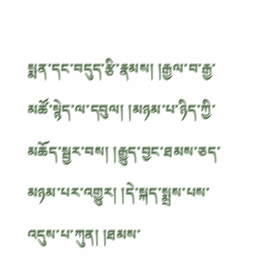སྨན་དང་བདུད་རྩི་རྣམས། །རྒྱལ་བ་རྒྱ་མཚོ་སྙེད་ལ་དབུལ། །མཉམ་པ་ཉིད་ཀྱི་མཆོད་སྦྱར་བས། །རྒྱུད་བྱང་ཐམས་ཅད་མཉམ་པར་འགྱུར། །དེ་སྐད་སྨྲས་པས་འདུས་པ་ཀུན། །ཐམས་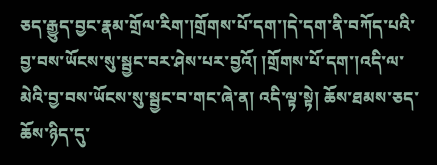ཅད་རྒྱུད་བྱང་རྣམ་གྲོལ་རིག་།གྲོགས་པོ་དག་།དེ་དག་ནི་བཀོད་པའི་བྱ་བས་ཡོངས་སུ་སྦྱང་བར་ཤེས་པར་བྱའོ། །གྲོགས་པོ་དག་།འདི་ལ་མེའི་བྱ་བས་ཡོངས་སུ་སྦྱང་བ་གང་ཞེ་ན། འདི་ལྟ་སྟེ། ཆོས་ཐམས་ཅད་ཆོས་ཉིད་དུ་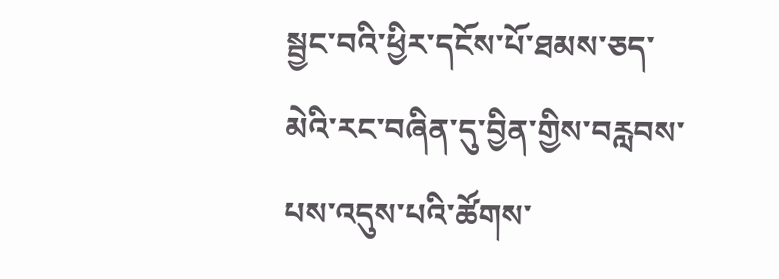སྦྱང་བའི་ཕྱིར་དངོས་པོ་ཐམས་ཅད་མེའི་རང་བཞིན་དུ་བྱིན་གྱིས་བརླབས་པས་འདུས་པའི་ཚོགས་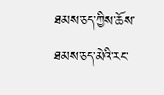ཐམས་ཅད་ཀྱིས་ཆོས་ཐམས་ཅད་མེའི་རང་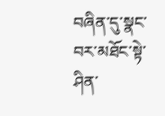བཞིན་དུ་སྣང་བར་མཐོང་སྟེ་ཤིན་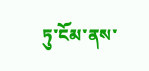ཏུ་ངོམ་ནས་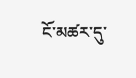ངོ་མཚར་དུ་